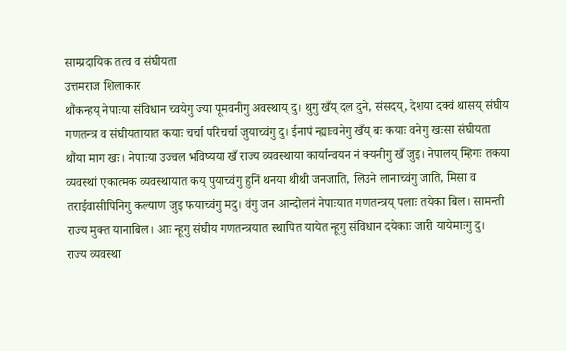साम्प्रदायिक तत्व व संघीयता
उत्तमराज शिलाकार
थौंकन्हय् नेपाःया संविधान च्वयेगु ज्या पूमवनीगु अवस्थाय् दु। थुगु खँय् दल दुने, संसदय्, देशया दक्वं थासय् संघीय गणतन्त्र व संघीयतायात कयाः चर्चा परिचर्चा जुयाच्वंगु दु। ईनापं न्ह्याःवनेगु खँय् बः कयाः वनेगु खःसा संघीयता थौंया माग खः। नेपाःया उज्वल भविष्यया खँ राज्य व्यवस्थाया कार्यान्वयन नं क्यनीगु खँ जुइ। नेपालय् म्हिगः तकया व्यवस्थां एकात्मक व्यवस्थायात कय् पुयाच्वंगु हुनिं थनया थीथी जनजाति, लिउने लानाच्वंगु जाति, मिसा व तराईवासीपिनिगु कल्याण जुइ फयाच्वंगु मदु। वंगु जन आन्दोलनं नेपाःयात गणतन्त्रय् पलाः तयेका बिल। सामन्ती राज्य मुक्त यानाबिल। आः न्हूगु संघीय गणतन्त्रयात स्थापित यायेत न्हूगु संविधान दयेकाः जारी यायेमाःगु दु।
राज्य व्यवस्था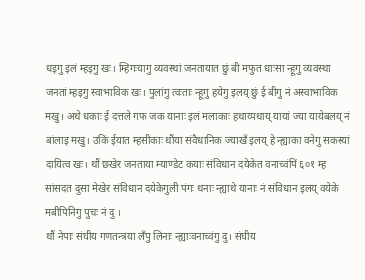धइगु इलं म्हइगु खः। म्हिगःयागु व्यवस्थां जनतायात छुं बी मफुत धाःसा न्हूगु व्यवस्था जनतां म्हइगु स्वाभाविक खः। पुलांगु त्वःताः न्हूगु हयेगु इलय् छुं ई बीगु नं अस्वाभाविक मखु। अथे धकाः ई दत्तले गफ जक यानाः इलं मलाकाः हथाय्पथाय् यायां ज्या यायेबलय् नं बांलाइ मखु। उकिं ईयात म्हसीकाः थौंया संवैधानिक ज्याखँ इलय् हे न्ह्याका वनेगु सकस्यां दायित्व खः। थौं छखेर जनताया म्याण्डेट कयाः संविधान दयेकेत वनाच्वंपिं ६०१ म्ह सांसदत दुसा मेखेर संविधान दयेकेगुली पंगः थनाः न्ह्याथे यानाः नं संविधान इलय् वयेके मबीपिनिगु पुचः नं दु ।
थौं नेपाः संघीय गणतन्त्रया लँपु लिनाः न्ह्याःवनाच्वंगु दु। संघीय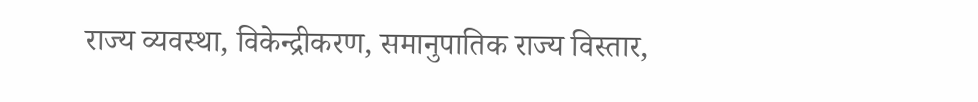राज्य व्यवस्था, विकेन्द्रीकरण, समानुपातिक राज्य विस्तार,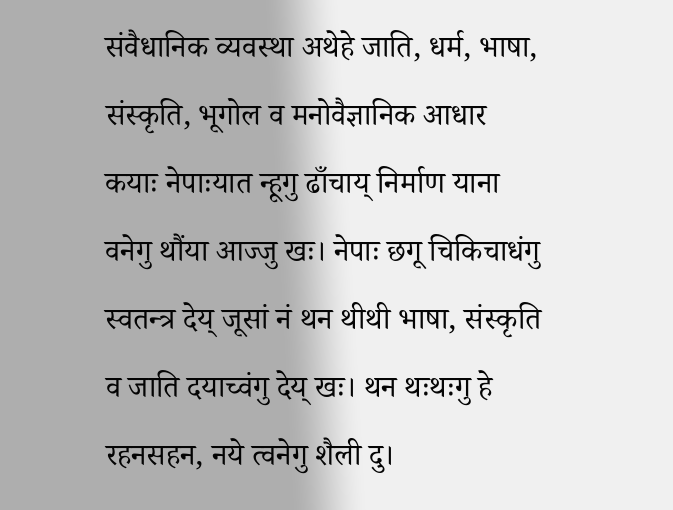संवैधानिक व्यवस्था अथेहे जाति, धर्म, भाषा, संस्कृति, भूगोल व मनोवैज्ञानिक आधार कयाः नेपाःयात न्हूगु ढाँचाय् निर्माण याना वनेगु थौंया आज्जु खः। नेपाः छगू चिकिचाधंगु स्वतन्त्र देय् जूसां नं थन थीथी भाषा, संस्कृति व जाति दयाच्वंगु देय् खः। थन थःथःगु हे रहनसहन, नये त्वनेगु शैली दु।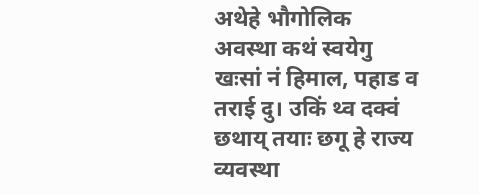अथेहे भौगोलिक अवस्था कथं स्वयेगु खःसां नं हिमाल, पहाड व तराई दु। उकिं थ्व दक्वं छथाय् तयाः छगू हे राज्य व्यवस्था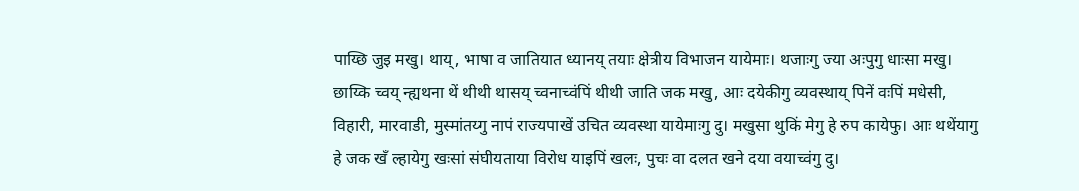पाय्छि जुइ मखु। थाय्, भाषा व जातियात ध्यानय् तयाः क्षेत्रीय विभाजन यायेमाः। थजाःगु ज्या अःपुगु धाःसा मखु। छाय्कि च्वय् न्ह्यथना थें थीथी थासय् च्वनाच्वंपिं थीथी जाति जक मखु, आः दयेकीगु व्यवस्थाय् पिनें वःपिं मधेसी, विहारी, मारवाडी, मुस्मांतय्गु नापं राज्यपाखें उचित व्यवस्था यायेमाःगु दु। मखुसा थुकिं मेगु हे रुप कायेफु। आः थथेंयागु हे जक खँ ल्हायेगु खःसां संघीयताया विरोध याइपिं खलः, पुचः वा दलत खने दया वयाच्वंगु दु।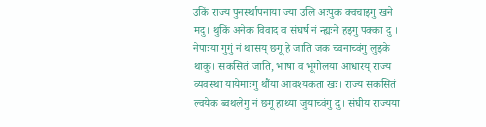उकिं राज्य पुनर्स्थापनाया ज्या उलि अःपुक क्वचाइगु खने मदु। थुकिं अनेक विवाद व संघर्ष नं न्ह्यःने हइगु पक्का दु ।
नेपाःया गुगुं नं थासय् छगू हे जाति जक च्वनाच्वंगु लुइके थाकु। सकसितं जाति, भाषा व भूगोलया आधारय् राज्य व्यवस्था यायेमाःगु थौंया आवश्यकता खः। राज्य सकसितं ल्वयेक ब्वथलेगु नं छगू हाथ्या जुयाच्वंगु दु। संघीय राज्यया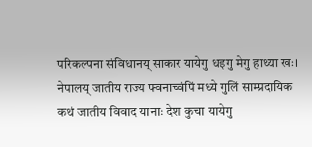परिकल्पना संविधानय् साकार यायेगु धइगु मेगु हाथ्या खः।
नेपालय् जातीय राज्य फ्वनाच्वंपिं मध्ये गुलिं साम्प्रदायिक कथं जातीय विवाद यानाः देश कुचा यायेगु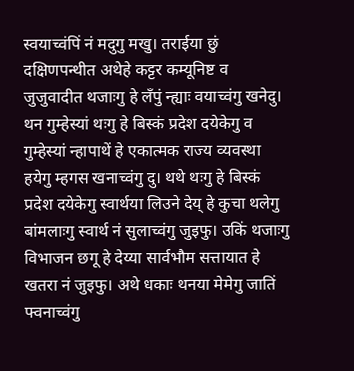स्वयाच्वंपिं नं मदुगु मखु। तराईया छुं दक्षिणपन्थीत अथेहे कट्टर कम्यूनिष्ट व जुजुवादीत थजाःगु हे लँपुं न्ह्याः वयाच्वंगु खनेदु। थन गुम्हेस्यां थःगु हे बिस्कं प्रदेश दयेकेगु व गुम्हेस्यां न्हापाथें हे एकात्मक राज्य व्यवस्था हयेगु म्हगस खनाच्वंगु दु। थथे थःगु हे बिस्कं प्रदेश दयेकेगु स्वार्थया लिउने देय् हे कुचा थलेगु बांमलाःगु स्वार्थ नं सुलाच्वंगु जुइफु। उकिं थजाःगु विभाजन छगू हे देय्या सार्वभौम सत्तायात हे खतरा नं जुइफु। अथे धकाः थनया मेमेगु जातिं फ्वनाच्वंगु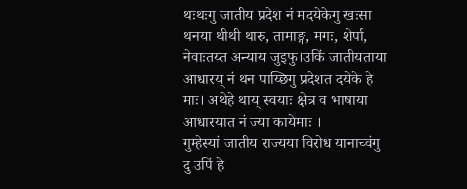थःथःगु जातीय प्रदेश नं मदयेकेगु खःसा थनया थीथी थारु, तामाङ्ग, मगः, शेर्पा, नेवाःतय्त अन्याय जुइफु।उकिं जातीयताया आधारय् नं थन पाय्छिगु प्रदेशत दयेके हे माः। अथेहे थाय् स्वयाः क्षेत्र व भाषाया आधारयात नं ज्या कायेमाः ।
गुम्हेस्यां जातीय राज्यया विरोध यानाच्वंगु दु उपिं हे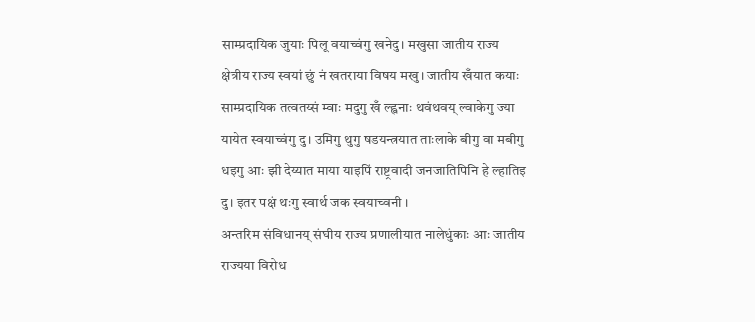साम्प्रदायिक जुयाः पिलू वयाच्वंगु खनेदु। मखुसा जातीय राज्य क्षेत्रीय राज्य स्वयां छुं नं खतराया विषय मखु। जातीय खँयात कयाः साम्प्रदायिक तत्वतय्सं म्वाः मदुगु खँ ल्ह्वनाः थवंथवय् ल्वाकेगु ज्या यायेत स्वयाच्वंगु दु। उमिगु थुगु षडयन्त्रयात ताःलाके बीगु वा मबीगु धइगु आः झी देय्यात माया याइपिं राष्ट्रवादी जनजातिपिनि हे ल्हातिइ दु। इतर पक्षं थःगु स्वार्थ जक स्वयाच्वनी ।
अन्तरिम संविधानय् संघीय राज्य प्रणालीयात नालेधुंकाः आः जातीय राज्यया विरोध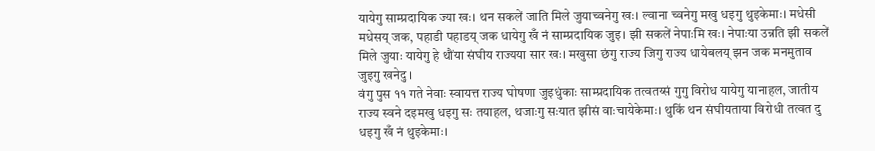यायेगु साम्प्रदायिक ज्या खः। थन सकलें जाति मिले जुयाच्वनेगु खः। ल्वाना च्वनेगु मखु धइगु थुइकेमाः। मधेसी मधेसय् जक, पहाडी पहाडय् जक धायेगु खँ नं साम्प्रदायिक जुइ। झी सकलें नेपाःमि खः। नेपाःया उन्नति झी सकलें मिले जुयाः यायेगु हे थौंया संघीय राज्यया सार खः। मखुसा छंगु राज्य जिगु राज्य धायेबलय् झन जक मनमुताव जुइगु खनेदु ।
वंगु पुस ११ गते नेवाः स्वायत्त राज्य घोषणा जुइधुंकाः साम्प्रदायिक तत्वतय्सं गुगु विरोध यायेगु यानाहल, जातीय राज्य स्वने दइमखु धइगु सः तयाहल, थजाःगु सःयात झीसं वाःचायेकेमाः। थुकिं थन संघीयताया विरोधी तत्वत दु धइगु खँ नं थुइकेमाः।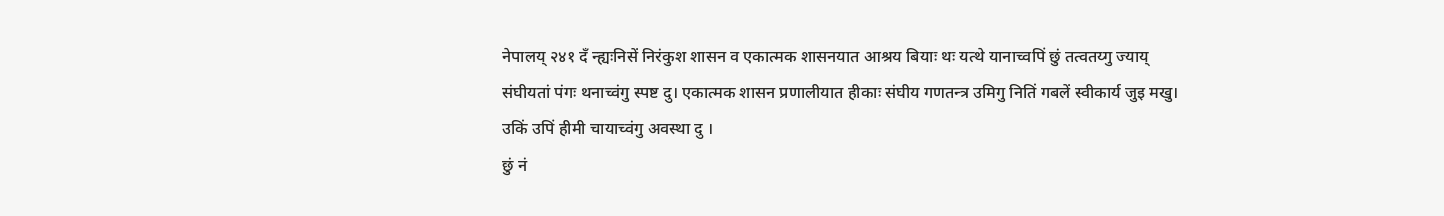नेपालय् २४१ दँ न्ह्यःनिसें निरंकुश शासन व एकात्मक शासनयात आश्रय बियाः थः यत्थे यानाच्वपिं छुं तत्वतय्गु ज्याय् संघीयतां पंगः थनाच्वंगु स्पष्ट दु। एकात्मक शासन प्रणालीयात हीकाः संघीय गणतन्त्र उमिगु नितिं गबलें स्वीकार्य जुइ मखु। उकिं उपिं हीमी चायाच्वंगु अवस्था दु ।
छुं नं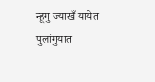न्हूगु ज्याखँ यायेत पुलांगुयात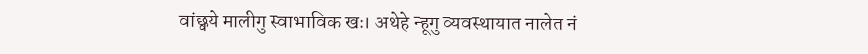वांछ्वये मालीगु स्वाभाविक खः। अथेहे न्हूगु व्यवस्थायात नालेत नं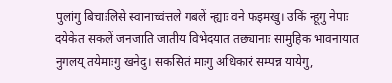पुलांगु बिचाःलिसे स्वानाच्वंत्तले गबलें न्ह्याः वने फइमखु। उकिं न्हूगु नेपाः दयेकेत सकलें जनजाति जातीय विभेदयात तछ्यानाः सामुहिक भावनायात नुगलय् तयेमाःगु खनेदु। सकसितं माःगु अधिकारं सम्पन्न यायेगु,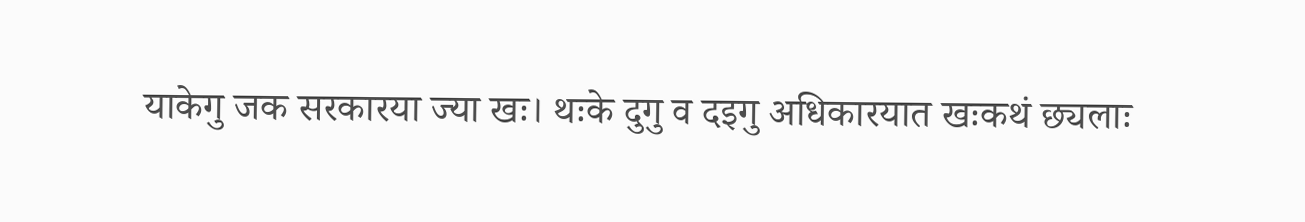याकेगु जक सरकारया ज्या खः। थःके दुगु व दइगु अधिकारयात खःकथं छ्यलाः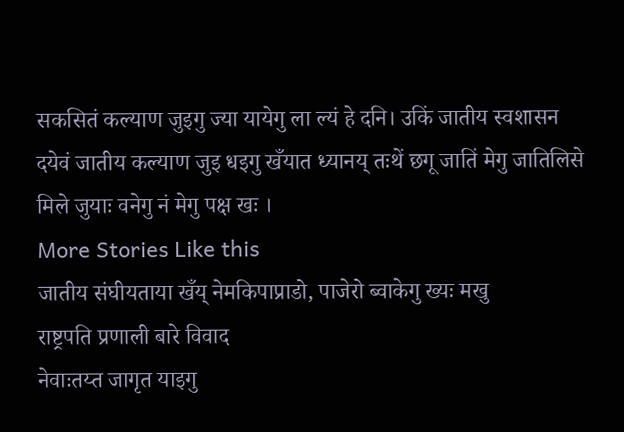सकसितं कल्याण जुइगु ज्या यायेगु ला ल्यं हे दनि। उकिं जातीय स्वशासन दयेवं जातीय कल्याण जुइ धइगु खँयात ध्यानय् तःथें छगू जातिं मेगु जातिलिसे मिले जुयाः वनेगु नं मेगु पक्ष खः ।
More Stories Like this
जातीय संघीयताया खँय् नेमकिपाप्राडो, पाजेरो ब्वाकेगु ख्यः मखु
राष्ट्रपति प्रणाली बारे विवाद
नेवाःतय्त जागृत याइगु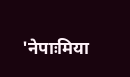'नेपाःमिया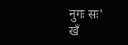नुगः सः'
खँ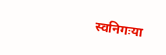स्वनिगःया